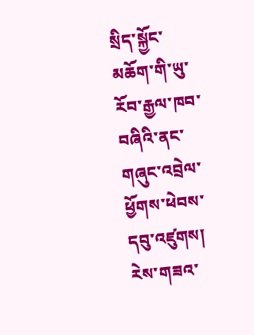སྲིད་སྐྱོང་མཆོག་གི་ཡུ་རོབ་རྒྱལ་ཁབ་བཞིའི་ནང་གཞུང་འབྲེལ་ཕྱོགས་ཕེབས་དབུ་འཛུགས།
རེས་གཟའ་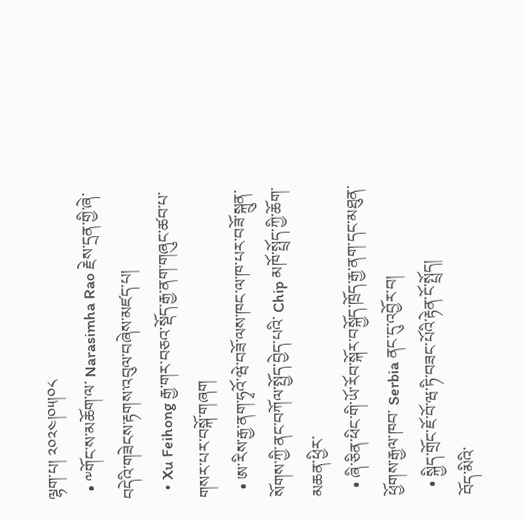ལྷག་པ། ༢༠༢༤།༠༥།༠༨
  • ༸གོང་ས་མཆོག་ལ་ Narasimha Rao རྗེས་དྲན་གྱི་ཞེ་བདེའི་གཟེངས་རྟགས་འབུལ་བཞེས་མཛད་པ།
  • Xu Feihong རྒྱ་གར་བཅའ་སྡོད་རྒྱ་ནག་གཞུང་ཚབ་པ་གསར་པར་བསྐོ་གཞག
  • ཨ་རིས་རྒྱ་ནག་ཧྭའོ་ཝེ་བཟོ་ལས་ཁང་ལ་ཁ་པར་བཟོ་སྐྲུན་སོགས་ཀྱི་ནང་བཀོལ་སྤྱོད་བྱེད་པའི་ Chip མཁོ་སྤྲོད་ཀྱི་ཆོག་མཆན་ཕྱིར་
  • ཞི་ཅིན་ཕིང་གི་ཡོ་རོབ་སྐོར་བསྐྱོད་ཁྲོད་རྒྱ་ནག་དང་མཐུན་ཕྱོགས་རྒྱལ་ཁབ་ Serbia ནང་དུ་འབྱོར་བ།
  • སྐྱིད་གྲོང་ཇོ་བོ་ཝ་ཏི་བཟང་པོའི་རྟེན་ངོ་སྤྲོད།
བོད་མིའི་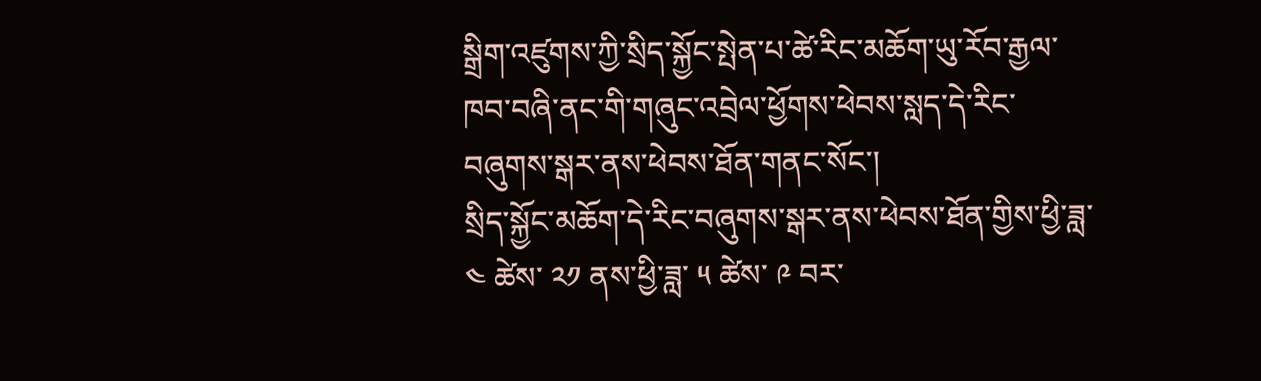སྒྲིག་འཛུགས་ཀྱི་སྲིད་སྐྱོང་སྤེན་པ་ཚེ་རིང་མཆོག་ཡུ་རོབ་རྒྱལ་ཁབ་བཞི་ནང་གི་གཞུང་འབྲེལ་ཕྱོགས་ཕེབས་སླད་དེ་རིང་བཞུགས་སྒར་ནས་ཕེབས་ཐོན་གནང་སོང་།
སྲིད་སྐྱོང་མཆོག་དེ་རིང་བཞུགས་སྒར་ནས་ཕེབས་ཐོན་གྱིས་ཕྱི་ཟླ་ ༤ ཚེས་ ༢༡ ནས་ཕྱི་ཟླ་ ༥ ཚེས་ ༩ བར་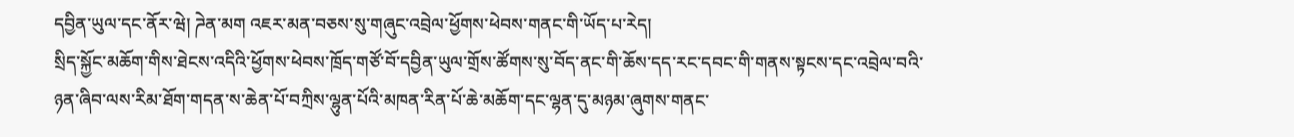དབྱིན་ཡུལ་དང་ནོར་ཝེ། ཌེན་མག འཇར་མན་བཅས་སུ་གཞུང་འབྲེལ་ཕྱོགས་ཕེབས་གནང་གི་ཡོད་པ་རེད།
སྲིད་སྐྱོང་མཆོག་གིས་ཐེངས་འདིའི་ཕྱོགས་ཕེབས་ཁྲོད་གཙོ་བོ་དབྱིན་ཡུལ་གྲོས་ཚོགས་སུ་བོད་ནང་གི་ཆོས་དད་རང་དབང་གི་གནས་སྟངས་དང་འབྲེལ་བའི་ཉན་ཞིབ་ལས་རིམ་ཐོག་གདན་ས་ཆེན་པོ་བཀྲིས་ལྷུན་པོའི་མཁན་རིན་པོ་ཆེ་མཆོག་དང་ལྷན་དུ་མཉམ་ཞུགས་གནང་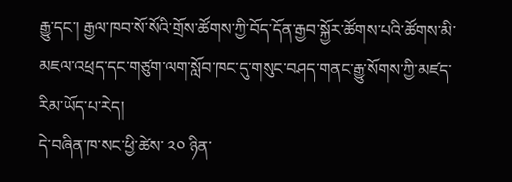རྒྱུ་དང་། རྒྱལ་ཁབ་སོ་སོའི་གྲོས་ཚོགས་ཀྱི་བོད་དོན་རྒྱབ་སྐྱོར་ཚོགས་པའི་ཚོགས་མི་མཇལ་འཕྲད་དང་གཙུག་ལག་སློབ་ཁང་དུ་གསུང་བཤད་གནང་རྒྱུ་སོགས་ཀྱི་མཛད་རིམ་ཡོད་པ་རེད།
དེ་བཞིན་ཁ་སང་ཕྱི་ཚེས་ ༢༠ ཉིན་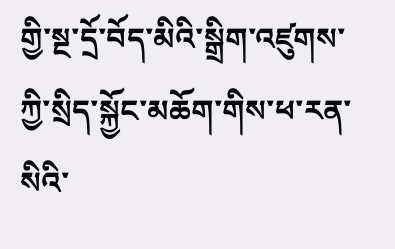གྱི་སྔ་དྲོ་བོད་མིའི་སྒྲིག་འཛུགས་ཀྱི་སྲིད་སྐྱོང་མཆོག་གིས་ཕ་རན་སིའི་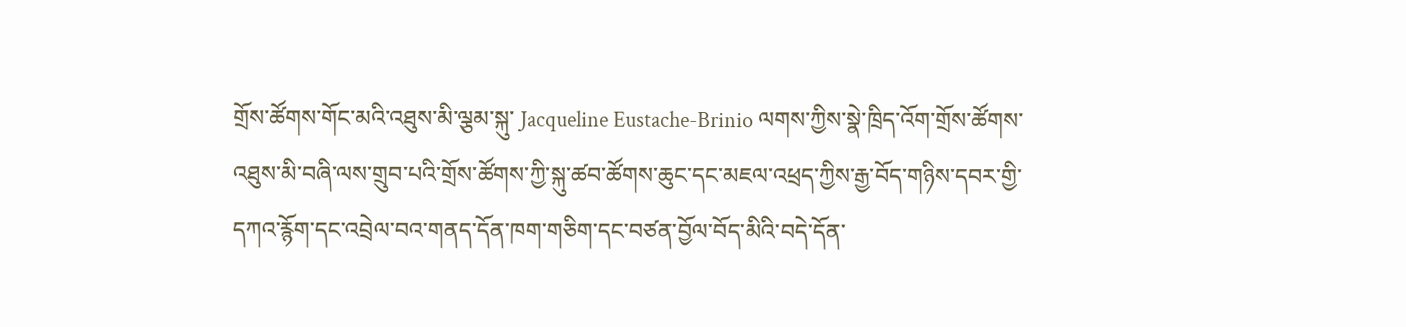གྲོས་ཚོགས་གོང་མའི་འཐུས་མི་ལྕམ་སྐུ་ Jacqueline Eustache-Brinio ལགས་ཀྱིས་སྣེ་ཁྲིད་འོག་གྲོས་ཚོགས་འཐུས་མི་བཞི་ལས་གྲུབ་པའི་གྲོས་ཚོགས་ཀྱི་སྐུ་ཚབ་ཚོགས་ཆུང་དང་མཇལ་འཕྲད་ཀྱིས་རྒྱ་བོད་གཉིས་དབར་གྱི་དཀའ་རྙོག་དང་འབྲེལ་བའ་གནད་དོན་ཁག་གཅིག་དང་བཙན་བྱོལ་བོད་མིའི་བདེ་དོན་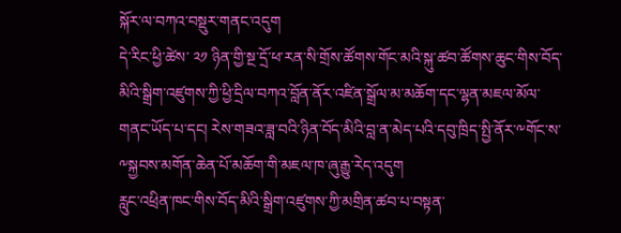སྐོར་ལ་བཀའ་བསྡུར་གནང་འདུག
དེ་རིང་ཕྱི་ཚེས་ ༢༡ ཉིན་གྱི་སྔ་དྲོ་ཕ་རན་སི་གྲོས་ཚོགས་གོང་མའི་སྐུ་ཚབ་ཚོགས་ཆུང་གིས་བོད་མིའི་སྒྲིག་འཛུགས་ཀྱི་ཕྱི་དྲིལ་བཀའ་བློན་ནོར་འཛིན་སྒྲོལ་མ་མཆོག་དང་ལྷན་མཇལ་མོལ་གནང་ཡོད་པ་དང། རེས་གཟའ་ཟླ་བའི་ཉིན་བོད་མིའི་བླ་ན་མེད་པའི་དབུ་ཁྲིད་སྤྱི་ནོར་༸གོང་ས་༸སྐྱབས་མགོན་ཆེན་པོ་མཆོག་གི་མཇལ་ཁ་ཞུ་རྒྱུ་རེད་འདུག
རླུང་འཕྲིན་ཁང་གིས་བོད་མིའི་སྒྲིག་འཛུགས་ཀྱི་མགྲིན་ཚབ་པ་བསྟན་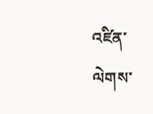འཛིན་ལེགས་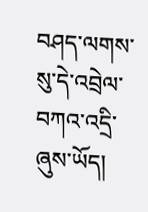བཤད་ལགས་སུ་དེ་འབྲེལ་བཀའ་འདྲི་ཞུས་ཡོད།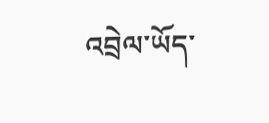འབྲེལ་ཡོད་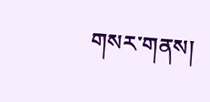གསར་གནས།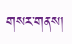གསར་གནས།